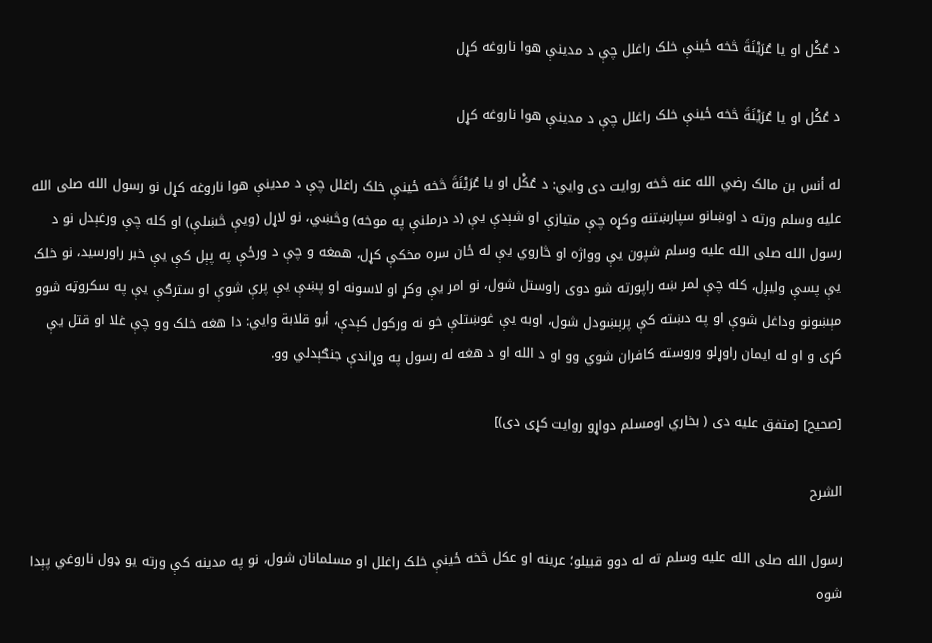د عُكْل او یا عُرَيْنَةَ څخه ځینې خلک راغلل چې د مدینې هوا ناروغه کړل

د عُكْل او یا عُرَيْنَةَ څخه ځینې خلک راغلل چې د مدینې هوا ناروغه کړل

له أنس بن مالک رضي الله عنه څخه روایت دی وایي: د عُكْل او یا عُرَيْنَةَ څخه ځینې خلک راغلل چې د مدینې هوا ناروغه کړل نو رسول الله صلی الله علیه وسلم ورته د اوښانو سپارښتنه وکړه چې متیازې او شېدې یې (د درملنې په موخه) وڅښي، نو لاړل (ویې څښلې) او کله چې ورغېدل نو د رسول الله صلی الله علیه وسلم شپون یې وواژه او څاروي یې له ځان سره مخکې کړل، همغه و چې د ورځې په پېل کې یې خبر راورسید، نو خلک یې پسې ولیږل، کله چې لمر ښه راپورته شو دوی راوستل شول، نو امر یې وکړ او لاسونه او پښې یې پرې شوې او سترګې یې په سکروټه شوو مېښونو وداغل شوې او په دښته کې پرېښودل شول، اوبه یې غوښتلې خو نه ورکول کېدې، أبو قلابة وایي: دا هغه خلک وو چې غلا او قتل یې کړی و او له ایمان راوړلو وروسته کافران شوي وو او د الله او د هغه له رسول په وړاندې جنګېدلي وو.

[صحيح] [متفق علیه دی ( بخاري اومسلم دواړو روایت کړی دی)]

الشرح

رسول الله صلی الله علیه وسلم ته له دوو قبیلو؛ عرینه او عکل څخه ځینې خلک راغلل او مسلمانان شول، نو په مدینه کې ورته یو ډول ناروغي پېدا شوه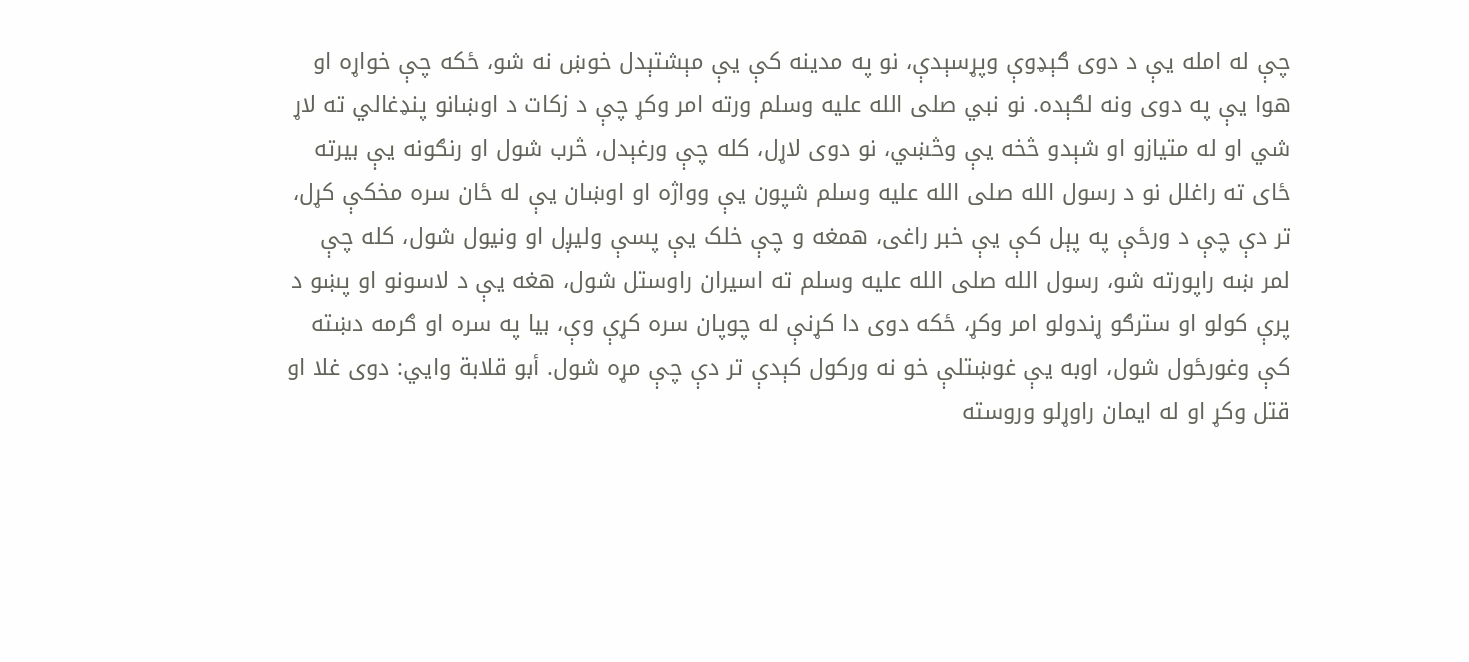چې له امله یې د دوی ګېډوې وپړسېدې، نو په مدینه کې یې مېشتېدل خوښ نه شو، ځکه چې خواړه او هوا یې په دوی ونه لګېده. نو نبي صلی الله علیه وسلم ورته امر وکړ چې د زکات د اوښانو پنډغالي ته لاړ شي او له متیازو او شېدو څخه یې وڅښي، نو دوی لاړل، کله چې ورغېدل، څرب شول او رنګونه یې بیرته ځای ته راغلل نو د رسول الله صلی الله علیه وسلم شپون یې وواژه او اوښان یې له ځان سره مخکې کړل، تر دې چې د ورځې په پېل کې یې خبر راغی، همغه و چې خلک یې پسې ولیږل او ونیول شول، کله چې لمر ښه راپورته شو، رسول الله صلی الله علیه وسلم ته اسیران راوستل شول، هغه یې د لاسونو او پښو د پرې کولو او سترګو ړندولو امر وکړ، ځکه دوی دا کړنې له چوپان سره کړې وې، بیا په سره او ګرمه دښته کې وغورځول شول، اوبه یې غوښتلې خو نه ورکول کېدې تر دې چې مړه شول. أبو قلابة وایي: دوی غلا او قتل وکړ او له ایمان راوړلو وروسته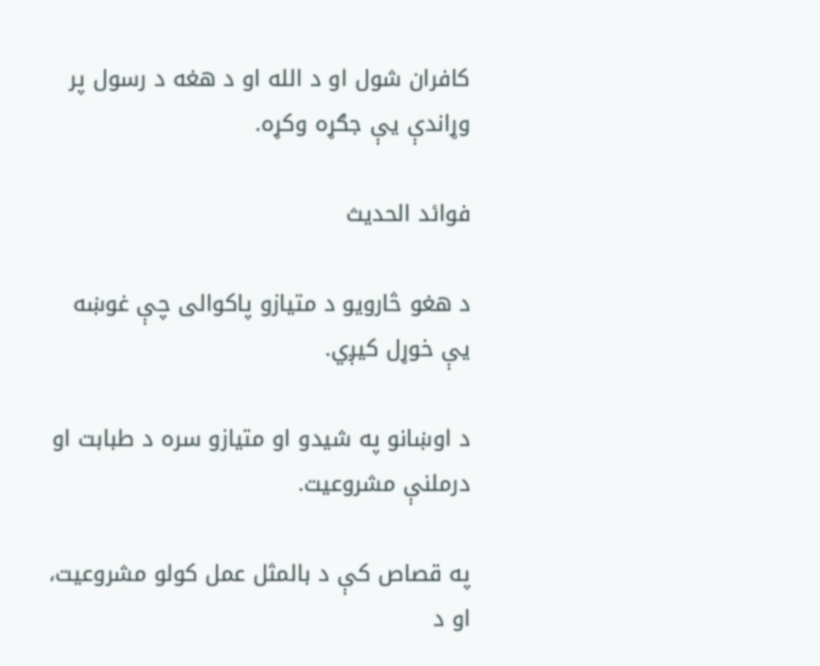کافران شول او د الله او د هغه د رسول پر وړاندې یې جګړه وکړه.

فوائد الحديث

د هغو څارویو د متیازو پاکوالی چې غوښه یې خوړل کیږي.

د اوښانو په شیدو او متیازو سره د طبابت او درملنې مشروعیت.

په قصاص کې د بالمثل عمل کولو مشروعیت، او د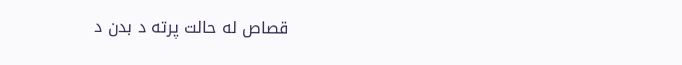قصاص له حالت پرته د بدن د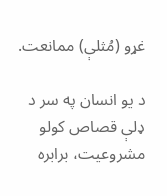غړو (مُثلې) ممانعت.

د یو انسان په سر د ډلې قصاص کولو مشروعیت، برابره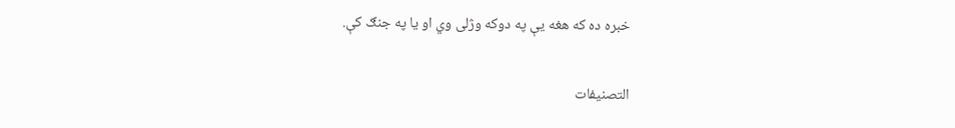خبره ده که هغه یې په دوکه وژلی وي او یا په جنګ کې.

التصنيفات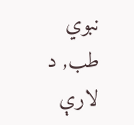نبوي طب, د لارې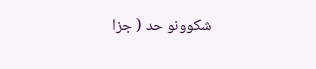شکوونو حد ( جزا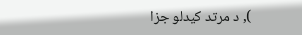), د مرتد کیدلو جزا